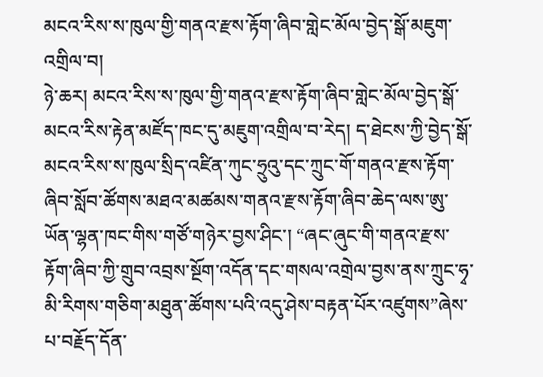མངའ་རིས་ས་ཁུལ་གྱི་གནའ་རྫས་རྟོག་ཞིབ་གླེང་མོལ་བྱེད་སྒོ་མཇུག་འགྲིལ་བ།
ཉེ་ཆར། མངའ་རིས་ས་ཁུལ་གྱི་གནའ་རྫས་རྟོག་ཞིབ་གླེང་མོལ་བྱེད་སྒོ་མངའ་རིས་རྟེན་མཛོད་ཁང་དུ་མཇུག་འགྲིལ་བ་རེད། ད་ཐེངས་ཀྱི་བྱེད་སྒོ་མངའ་རིས་ས་ཁུལ་སྲིད་འཛིན་ཀུང་ཧྲུའུ་དང་ཀྲུང་གོ་གནའ་རྫས་རྟོག་ཞིབ་སློབ་ཚོགས་མཐའ་མཚམས་གནའ་རྫས་རྟོག་ཞིབ་ཆེད་ལས་ཨུ་ཡོན་ལྷན་ཁང་གིས་གཙོ་གཉེར་བྱས་ཤིང་། “ཞང་ཞུང་གི་གནའ་རྫས་རྟོག་ཞིབ་ཀྱི་གྲུབ་འབྲས་སྔོག་འདོན་དང་གསལ་འགྲེལ་བྱས་ནས་ཀྲུང་ཧྭ་མི་རིགས་གཅིག་མཐུན་ཚོགས་པའི་འདུ་ཤེས་བརྟན་པོར་འཛུགས”ཞེས་པ་བརྗོད་དོན་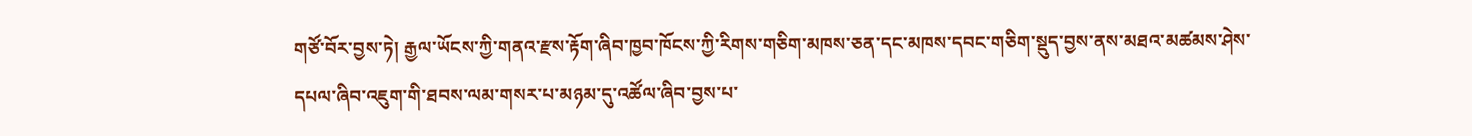གཙོ་བོར་བྱས་ཏེ། རྒྱལ་ཡོངས་ཀྱི་གནའ་རྫས་རྟོག་ཞིབ་ཁྱབ་ཁོངས་ཀྱི་རིགས་གཅིག་མཁས་ཅན་དང་མཁས་དབང་གཅིག་སྡུད་བྱས་ནས་མཐའ་མཚམས་ཤེས་དཔལ་ཞིབ་འཇུག་གི་ཐབས་ལམ་གསར་པ་མཉམ་དུ་འཚོལ་ཞིབ་བྱས་པ་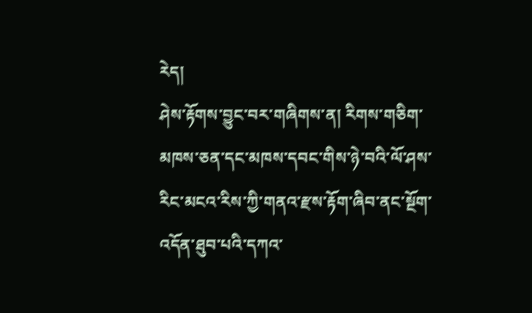རེད།
ཤེས་རྟོགས་བྱུང་བར་གཞིགས་ན། རིགས་གཅིག་མཁས་ཅན་དང་མཁས་དབང་གིས་ཉེ་བའི་ལོ་ཤས་རིང་མངའ་རིས་ཀྱི་གནའ་རྫས་རྟོག་ཞིབ་ནང་སྔོག་འདོན་ཐུབ་པའི་དཀའ་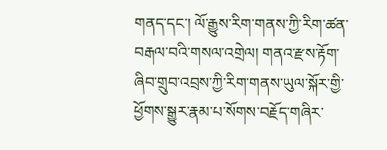གནད་དང་། ལོ་རྒྱུས་རིག་གནས་ཀྱི་རིག་ཚན་བརྒལ་བའི་གསལ་འགྲེལ། གནའ་རྫས་རྟོག་ཞིབ་གྲུབ་འབྲས་ཀྱི་རིག་གནས་ཡུལ་སྐོར་གྱི་ཕྱོགས་སྒྱུར་རྣམ་པ་སོགས་བརྗོད་གཞིར་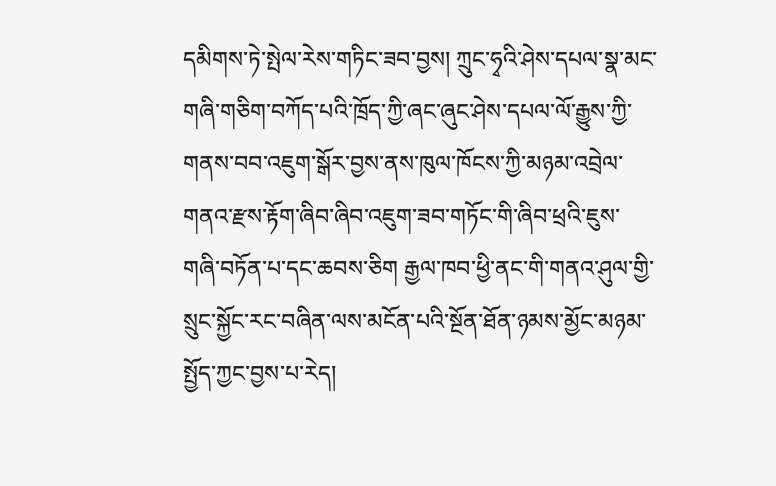དམིགས་ཏེ་སྤེལ་རེས་གཏིང་ཟབ་བྱས། ཀྲུང་ཧྭའི་ཤེས་དཔལ་སྣ་མང་གཞི་གཅིག་བཀོད་པའི་ཁྲོད་ཀྱི་ཞང་ཞུང་ཤེས་དཔལ་ལོ་རྒྱུས་ཀྱི་གནས་བབ་འཇུག་སྒོར་བྱས་ནས་ཁུལ་ཁོངས་ཀྱི་མཉམ་འབྲེལ་གནའ་རྫས་རྟོག་ཞིབ་ཞིབ་འཇུག་ཟབ་གཏོང་གི་ཞིབ་ཕྲའི་ཇུས་གཞི་བཏོན་པ་དང་ཆབས་ཅིག རྒྱལ་ཁབ་ཕྱི་ནང་གི་གནའ་ཤུལ་གྱི་སྲུང་སྐྱོང་རང་བཞིན་ལས་མངོན་པའི་སྔོན་ཐོན་ཉམས་མྱོང་མཉམ་སྤྱོད་ཀྱང་བྱས་པ་རེད།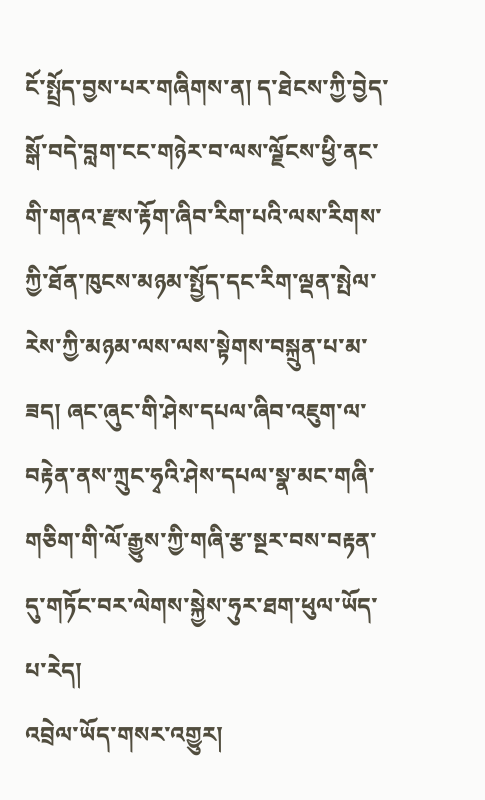ངོ་སྤྲོད་བྱས་པར་གཞིགས་ན། ད་ཐེངས་ཀྱི་བྱེད་སྒོ་བདེ་བླག་ངང་གཉེར་བ་ལས་ལྗོངས་ཕྱི་ནང་གི་གནའ་རྫས་རྟོག་ཞིབ་རིག་པའི་ལས་རིགས་ཀྱི་ཐོན་ཁུངས་མཉམ་སྤྱོད་དང་རིག་ལྡན་སྤེལ་རེས་ཀྱི་མཉམ་ལས་ལས་སྟེགས་བསྐྲུན་པ་མ་ཟད། ཞང་ཞུང་གི་ཤེས་དཔལ་ཞིབ་འཇུག་ལ་བརྟེན་ནས་ཀྲུང་ཧྭའི་ཤེས་དཔལ་སྣ་མང་གཞི་གཅིག་གི་ལོ་རྒྱུས་ཀྱི་གཞི་རྩ་སྔར་བས་བརྟན་དུ་གཏོང་བར་ལེགས་སྐྱེས་ཧུར་ཐག་ཕུལ་ཡོད་པ་རེད།
འབྲེལ་ཡོད་གསར་འགྱུར།